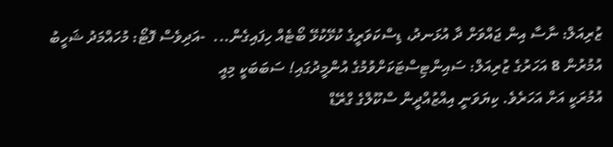ޒުރިއަލް: ނާސާ އިން ޖައްވަށް ދާ އުޅަނދު، ޑިސްކަވަރީގެ ކުޅޭކުޅޭ ބޯޓެއް ހިފައިގެން...  -އަދިވެސް ފޮޓޯ: މުހައްމަދު ޝަހީބު
އުމުރުން 8 އަހަރުގެ ޒުރިއަލް: ސައިންޓިސްޓަކަށްވުމުގެ އުންމީދުގައި! ސަބަބަކީ މިއީ
އުމުރަކީ އަށް އަހަރެވެ. ކިޔަވަނީ އިއްޒުއްދީން ސްކޫލްގެ ގްރޭޑް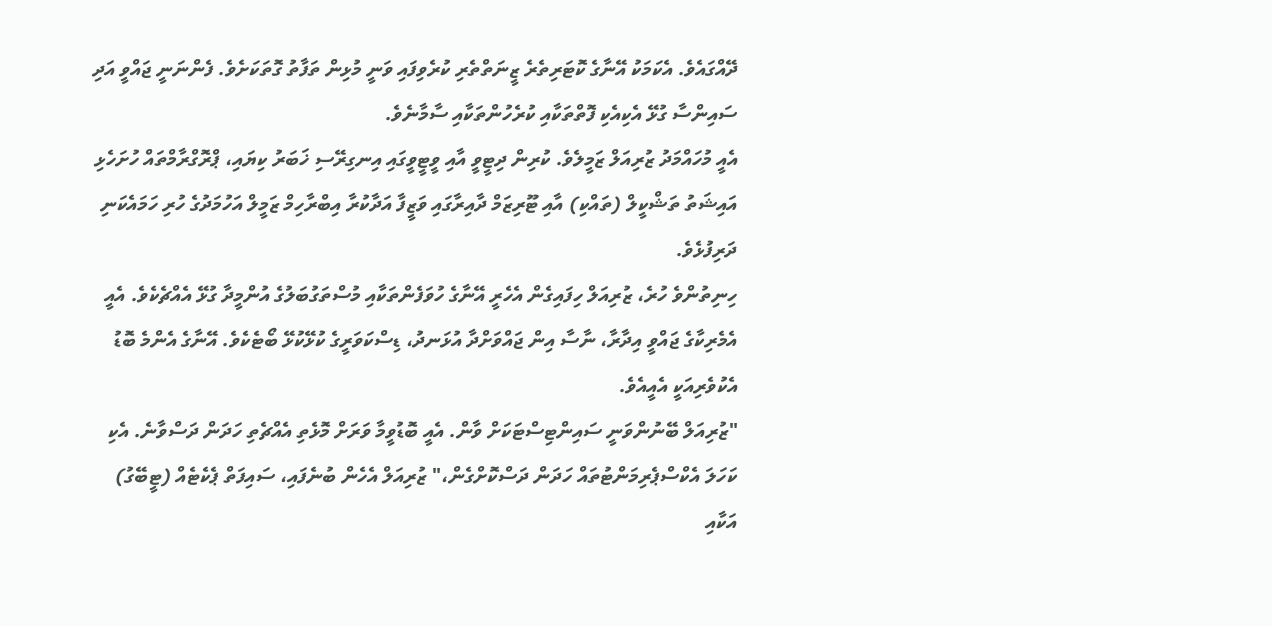ދޭއްގައެވެ. އެކަމަކު އޭނާގެ ކޮޓަރިތެރެ ޒީނަތްތެރި ކުރެވިފައި ވަނީ މުޅިން ތަފާތު ގޮތަކަށެވެ. ފެންނަނީ ޖައްވީ އަދި ސައިންސާ ގުޅޭ އެކިއެކި ފޮތްތަކާއި ކުރެހުންތަކާއި ސާމާނެވެ.
އެއީ މުހައްމަދު ޒުރިއަލް ޒަމީލެވެ. ކުރިން ދިޓީވީ އާއި ވީޓީވީގައި އިނގިރޭސި ޚަބަރު ކިޔައި، ޕްރޮގްރާމްތައް ހުށަހެޅި އައިޝަތު ތަޝްކީލް (ތައްކި) އާއި ޓޫރިޒަމް ދާއިރާގައި ވަޒީފާ އަދާކުރާ އިބްރާހިމް ޒަމީލް އަހުމަދުގެ ހުރި ހަމައެކަނި ދަރިފުޅެވެ.
ހިނިތުންވެ ހުރެ، ޒުރިއަލް ހިފައިގެން އެހެރީ އޭނާގެ ހުވަފެންތަކާއި މުސްތަގުބަލުގެ އުންމީދާ ގުޅޭ އެއްޗެކެވެ. އެއީ އެމެރިކާގެ ޖައްވީ އިދާރާ، ނާސާ އިން ޖައްވަށްދާ އުޅަނދު، ޑިސްކަވަރީގެ ކުޅޭކުޅޭ ބޯޓެކެވެ. އޭނާގެ އެންމެ ބޮޑު އެކުވެރިއަކީ އެއީއެވެ.
"ޒުރިއަލް ބޭނުންވަނީ ސައިންޓިސްޓަކަށް ވާން. އެއީ ބޮޑުވީމާ ވަރަށް މޮޅެތި އެއްޗެތި ހަދަން ދަސްވާނެ. އެކި ކަހަލަ އެކްސްޕެރިމަންޓުތައް ހަދަން ދަސްކޮށްގެން،" ޒުރިއަލް އެހެން ބުނެފައި، ސައިފަތް ޕެކެޓެއް (ޓީބޭގު) އަކާއި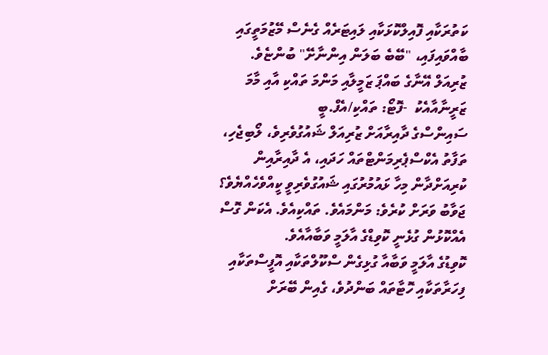ކަތުރަކާއި ފޮއިލްކޮޅަކާއި ލައިޓަރެއް ގެނެސް މޭޒުމަތީގައި ބާއްވައިފައި، "ބޭބެ ބަލަން އިންނާށޭ" ބުންޏެވެ.
ޒުރިއަލް އޭނާގެ ބައްޕަ ޒަމީލާއި މަންމަ ތައްކި އާއި މާމަ ޒަރީނާއާއެކު  -ފޮޓޯ: ތައްކި/އެފް.ބީ
ސައިންސްގެ ދާއިރާއަށް ޒުރިއަލް ޝައުގުވެރިވެ، ލޯބިޖެހި، ތަފާތު އެކްސްޕެރިމަންޓްތައް ހަދައި، އެ ދާއިރާއިން ކުރިއަށްދާން މިހާ ޅައުމުރުގައި ޝައުގުވެރިވީ ކީއްވެހެއްޔެވެ؟ ޖަވާބު ވަރަށް ކުރެވެ: މަންމައެވެ. ތައްކިއެވެ. އެކަން ގޮސް އެއްކޮޅުން ގުޅެނީ ކޮވިޑްގެ އާލަމީ ވަބާއާއެވެ.
ކޮވިޑުގެ އާލަމީ ވަބާއާ ގުޅިގެން ސްކޫލްތަކާއި އޮފީސްތަކާއި ފިހަރާތަކާއި ހޮޓާތައް ބަންދުވެ، ގެއިން ބޭރަށް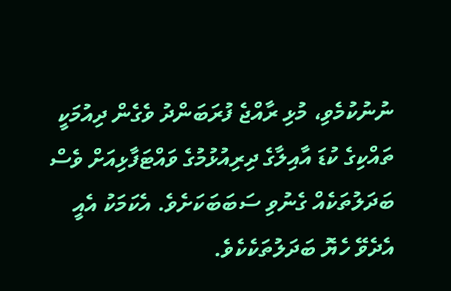ނުނުކުމެވި، މުޅި ރާއްޖެ ފުރަބަންދު ވެގެން ދިއުމަކީ ތައްކިގެ ކުޑަ އާއިލާގެ ދިރިއުޅުމުގެ ވައްޓަފާޅިއަށް ވެސް ބަދަލުތަކެއް ގެނުވި ސަބަބަކަށެވެ. އެކަމަކު އެއީ އެދެވޭ ހެޔޮ ބަދަލުތަކެކެވެ.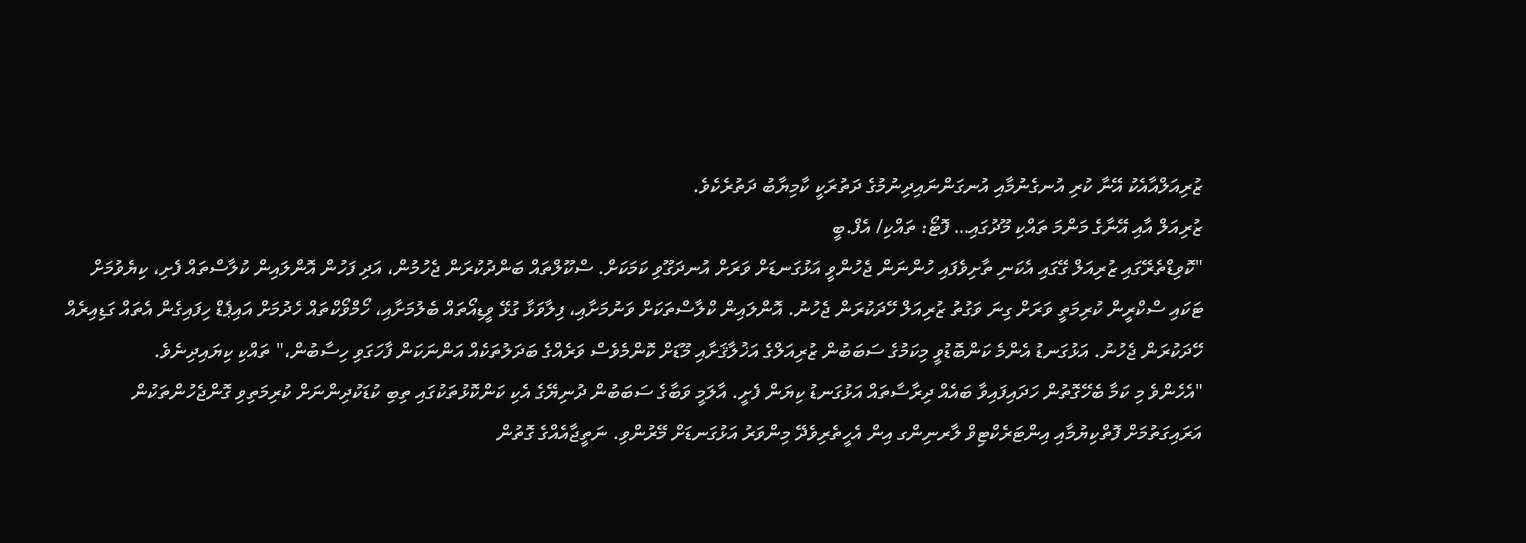ޒުރިއަލްއާއެކު އޭނާ ކުރި އުނގެނުމާއި އުނގަންނައިދިނުމުގެ ދަތުރަކީ ކާމިޔާބު ދަތުރެކެވެ.
ޒުރިއަލް އާއި އޭނާގެ މަންމަ ތައްކި މޫދުގައި… ފޮޓޯ: ތައްކި/ އެފް.ބީ
"ކޮވިޑްތެރޭގައި ޒުރިއަލް ގޭގައި އެކަނި ތާށިވެފައި ހުންނަން ޖެހުންވީ އަޅުގަނޑަށް ވަރަށް އުނދަގޫވި ކަމަކަށް. ސްކޫލްތައް ބަންދުކުރަން ޖެހުމުން، އަދި ފަހުން އޮންލައިން ކުލާސްތައް ފެށި، ކިޔެވުމަށް ޓަކައި ސްކްރީން ކުރިމަތީ ވަރަށް ގިނަ ވަގުތު ޒުރިއަލް ހޭދަކުރަން ޖެހުނު. އޮންލައިން ކްލާސްތަކަށް ވަނުމަށާއި، ފިލާވަޅާ ގުޅޭ ވީޑިއޯތައް ބެލުމަށާއި، ހޯމްވޯކްތައް ހެދުމަށް އައިޕެޑް ހިފައިގެން އެތައް ގަޑިއިރެއް ހޭދަކުރަން ޖެހުނު. އަޅުގަނޑު އެންމެ ކަންބޮޑުވީ މިކަމުގެ ސަބަބުން ޒުރިއަލްގެ އަޚުލާޤަށާއި މޫޑަށް ކޮންމެވެސް ވަރެއްގެ ބަދަލުތަކެއް އަންނަކަން ފާހަގަވި ހިސާބުން،" ތައްކި ކިޔައިދިނެވެ.
"އެހެންވެ މި ކަމާ ބެހޭގޮތުން ހަދައިފައިވާ ބައެއް ދިރާސާތައް އަޅުގަނޑު ކިޔަން ފެށީ. އާލަމީ ވަބާގެ ސަބަބުން ދުނިޔޭގެ އެކި ކަންކޮޅުތަކުގައި ތިބި ކުޑަކުދިންނަށް ކުރިމަތިވި ގޮންޖެހުންތަކުން އަރައިގަތުމަށް ފޮތްކިޔުމާއި އިންޓަރެކްޓިވް ލާރނިންގ އިން އެހީތެރިވެދޭ މިންވަރު އަޅުގަނޑަށް މޭރުންވި. ނަތީޖާއެއްގެ ގޮތުން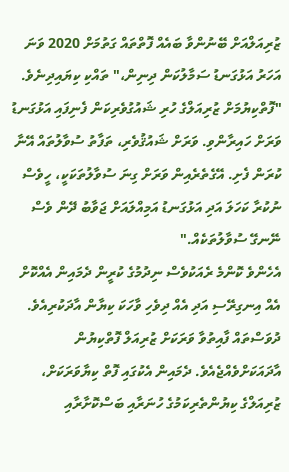ޒުރިއަލްއަށް ބޭނުންވާ ބައެއް ފޮތްތައް ގަތުމަށް 2020 ވަނަ އަހަރު އަޅުގަނޑު ސަމާލުކަން ދިނިން،" ތައްކި ކިޔައިދިނެވެ. "ފޮތްކިޔުމަށް ޒުރިއަލްގެ ހުރި ޝައުގުވެރިކަން ފެނިފައި އަޅުގަނޑު ވަރަށް ހައިރާންވި. ވަރަށް ޝައުޤުވެރި، ތަފާތު ސުވާލުތައް އޭނާ ކުރަން ފެށި. އޭގެތެރެއިން ވަރަށް ގިނަ ސުވާލުތަކަކީ، ހީވެސް ނުކުރާ ކަހަލަ އަދި އަޅުގަނޑު އަމިއްލައަށް ޖަވާބު ދޭން ވެސް ނޭނގޭ ސުވާލުތަކެއް."
އެހެންވެ ކޮންމެ ރެއަކުވެސް ނިދުމުގެ ކުރީން ދެމައިން އެއްކޮށް އެއް އިނގިރޭސި އަދި އެއް ދިވެހި ވާހަކަ ކިޔާން އާދަކުރިއެވެ. ދުވަސްތައް ފާއިތުވާ ވަރަކަށް ޒުރިއަލް ފޮތްކިޔުން އާދައަކަށްވެއްޖެއެވެ. ދެމައިން އެކުގައި ފޮތް ކިޔާވަރަކަށް، ޒުރިއަލްގެ ކިޔުންތެރިކަމުގެ ހުނަރާއި ބަސްކޮށާރާއި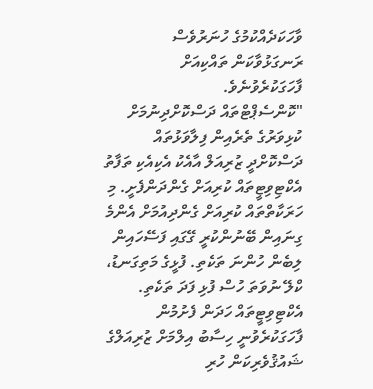ވާހަކަދެއްކުމުގެ ހުނަރުވެސް ރަނގަޅުވާކަން ތައްކިއަށް ފާހަގަކުރެވުނެވެ.
"ކޮންސެޕްޓްތައް ދަސްކޮށްދިނުމަށް ކުޅިވަރުގެ ތެރެއިން ފިލާވަޅުތައް ދަސްކޮށްދީ ޒުރިއަލް އާއެކު އެކިއެކި ތަފާތު އެކްޓިވިޓީތައް ކުރިއަށް ގެންދަންފެށީ. މި ހަރަކާތްތައް ކުރިއަށް ގެންދިއުމަށް އެންމެ ގިނައިން ބޭނުންކުރީ ގޭގައި ފަސޭހައިން ލިބެން ހުންނަ ތަކެތި. ފުޅީގެ މަތިގަނޑު، ކްލޭ ނުވަތަ ހުސް ފުޅި ފަދަ ތަކެތި. އެކްޓިވިޓީތައް ހަދަން ފެށުމުން ފާހަގަކުރެވުނީ ހިސާބު އިލްމަށް ޒުރިއަލްގެ ޝައުޤުވެރިކަން ހުރި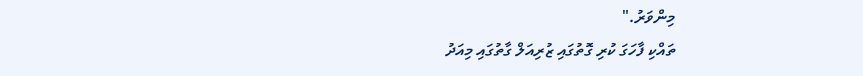މިންވަރު."
ތައްކި ފާހަގަ ކުރި ގޮތުގައި ޒުރިއަލް ގާތުގައި މިއަދު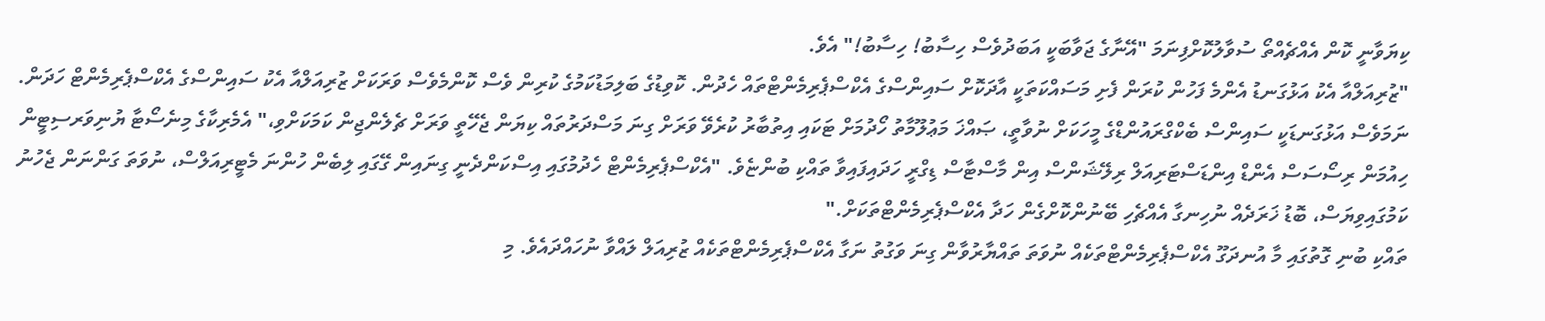ކިޔަވާނީ ކޮން އެއްޗެއްތޯ ސުވާލުކޮށްފިނަމަ "އޭނާގެ ޖަވާބަކީ އަބަދުވެސް ހިސާބު! ހިސާބު!" އެވެ.
"ޒުރިއަލްއާ އެކު އަޅުގަނޑު އެންމެ ފަހުން ކުރަން ފެށި މަސައްކަތަކީ އާދަކޮށް ސައިންސްގެ އެކްސްޕެރިމެންޓްތައް ހެދުން. ކޮވިޑުގެ ބަލިމަޑުކަމުގެ ކުރިން ވެސް ކޮންމެވެސް ވަރަކަށް ޒުރިއަލްއާ އެކު ސައިންސްގެ އެކްސްޕެރިމެންޓް ހަދަން. ނަމަވެސް އަޅުގަނޑަކީ ސައިންސް ބެކްގްރައުންޑްގެ މީހަކަށް ނުވާތީ، ޞައްޚަ މަޢުލޫމާތު ހޯދުމަށް ޓަކައި އިތުބާރު ކުރެވޭ ވަރަށް ގިނަ މަސްދަރުތައް ކިޔަން ޖެހޭތީ ވަރަށް ޗެލެންޖިން ކަމަކަށްވި،" އެމެރިކާގެ މިނެސޯޓާ ޔުނިވަރސިޓީން ހިއުމަން ރިސޯސަސް އެންޑް އިންޑަސްޓަރިއަލް ރިލޭޝަންސް އިން މާސްޓާސް ޑިގްރީ ހަދައިފައިވާ ތައްކި ބުންޏެވެ. "އެކްސްޕެރިމެންޓް ހެދުމުގައި އިސްކަންދެނީ ގިނައިން ގޭގައި ލިބެން ހުންނަ މެޓީރިއަލްސް، ނުވަތަ ގަންނަން ޖެހުނު ކަމުގައިވިޔަސް، ބޮޑު ޚަރަދެއް ނުހިނގާ އެއްޗެހި ބޭނުންކޮށްގެން ހަދާ އެކްސްޕެރިމެންޓްތަކަށް."
ތައްކި ބުނި ގޮތުގައި މާ އުނދަގޫ އެކްސްޕެރިމެންޓްތަކެއް ނުވަތަ ތައްޔާރުވާން ގިނަ ވަގުތު ނަގާ އެކްސްޕެރިމެންޓްތަކެއް ޒުރިއަލް ލައްވާ ނުހައްދައެވެ. މި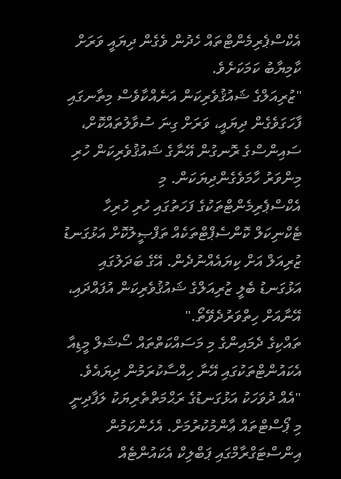އެކްސްޕެރިމެންޓްތައް ހެދުން ވެގެން ދިޔައީ ވަރަށް ކާމިޔާބު ކަމަކަށެވެ.
"ޒުރިއަލްގެ ޝައުޤުވެރިކަން އަނެއްކާވެސް މިތާނގައި ފާހަގަވެގެން ދިޔައީ، ވަރަށް ގިނަ ސުވާލުތައްކޮށް، ސައިންސްގެ ރޮނގުން އޭނާގެ ޝައުޤުވެރިކަން ހުރި މިންވަރު ހާމަވެގެންދިޔަކަން. މި އެކްސްޕެރިމެންޓްތަކުގެ ފަހަތުގައި ހުރި ހުރިހާ ޓެކްނިކަލް ކޮންސެޕްޓްތަކެއް ތަފްޞީލުކޮށް އަޅުގަނޑު ޒުރިއަލް އަށް ކިޔައެއްނުދެން. އޭގެ ބަދަލުގައި އަޅުގަނޑު ބެލީ ޒުރިއަލްގެ ޝައުޤުވެރިކަން އުފައްދައި، އޭނާއަށް ހިތްވަރުދެވޭތޯ."
ތައްކިގެ ދެމައިންގެ މި މަސައްކަތްތައް ސޯޝަލް މީޑިއާ އެކައުންޓްތަކުގައި އޭނާ ހިއްސާކުރަމުން ދިޔައެވެ.
"އެއް ދުވަހަކު އަޅުގަނޑުގެ ރަޙްމަތްތެރިޔަކު ލަފާދިނީ މި ޕޯސްޓްތައް ޢާންމުކުރުމަށް. އެހެންކަމުން އިންސްޓަގްރާމްގައި ޕަބްލިކް އެކައުންޓެއް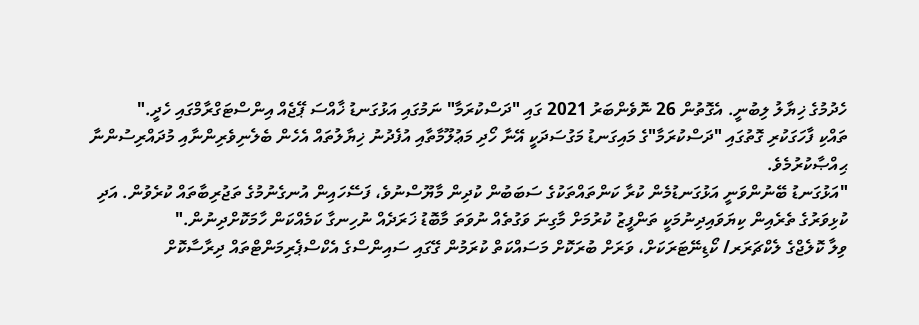ހެދުމުގެ ޚިޔާލު ލިބުނީ. އެގޮތުން 26 ނޮވެންބަރު 2021 ގައި "ދަސްކުރަމާ" ނަމުގައި އަޅުގަނޑު ޚާއްސަ ޕޭޖެއް އިންސްޓަގްރާމްގައި ހެދީ."
ތައްކި ފާހަގަކުރި ގޮތުގައި "ދަސްކުރަމާ"ގެ މައިގަނޑު މަގުސަދަކީ އޭނާ ހޯދި މަޢުލޫމާތާއި އުފެދުނު ޚިޔާލުތައް އެހެން ބެލެނިވެރިންނާއި މުދައްރިސުންނާ ޙިއްޞާކުރުމެވެ.
"އަޅުގަނޑު ބޭނުންވަނީ އަޅުގަނޑުމެން ކުރާ ކަންތައްތަކުގެ ސަބަބުން ކުދިން މާޔޫސްނުވެ، ފަސޭހައިން އުނގެނުމުގެ ތަޖުރިބާތައް ކުރެވުން. އަދި ކުޅިވަރުގެ ތެރެއިން ކިޔަވައިދިނުމަކީ ތަންފީޒު ކުރުމަށް މާގިނަ ވަގުތެއް ނުވަތަ މާބޮޑު ޚަރަދެއް ނުހިނގާ ކަމެއްކަން ހާމަކޮށްދިނުން."
ވިލާ ކޮލެޖްގެ ލެކްޗަރަރ/ ކޯޑިނޭޓަރަކަށް، ވަރަށް ބުރަކޮށް މަސައްކަތް ކުރަމުން ގޭގައި ސައިންސްގެ އެކްސްޕެރިމަންޓްތައް ދިރާސާކޮށް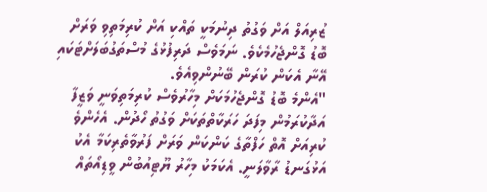ޒުރިއަލް އަށް ވަގުތު ދިނުމަކީ ތައްކި އަށް ކުރިމަތިވި ވަރަށް ބޮޑު ގޮންޖެހުމެކެވެ. ނަމަވެސް ދަރިފުޅުގެ މުސްތަގުބަލަށްޓަކައި އޭނާ އެކަން ކުރަން ބޭނުންވިއެވެ.
"އެންމެ ބޮޑު ގޮންޖެހުމަކަށް މިހާރުވެސް ކުރިމަތިވަނީ ވަޒީފާ އަދާކުރަމުން މިފަދަ ހަރަކާތްތަކަށް ވަގުތު ހޯދުން. އެހެންވެ ކުރިއަށް އޮތް ހަފްތާގެ ކަންކަން ވަރަށް ފަރުވާތެރިކަމާ އެކު އަޅުގަނޑު ރާވާލަނީ. އެކަމަކު މިހާރު ޔޫޓިއުބުން ވީޑިއޯތައް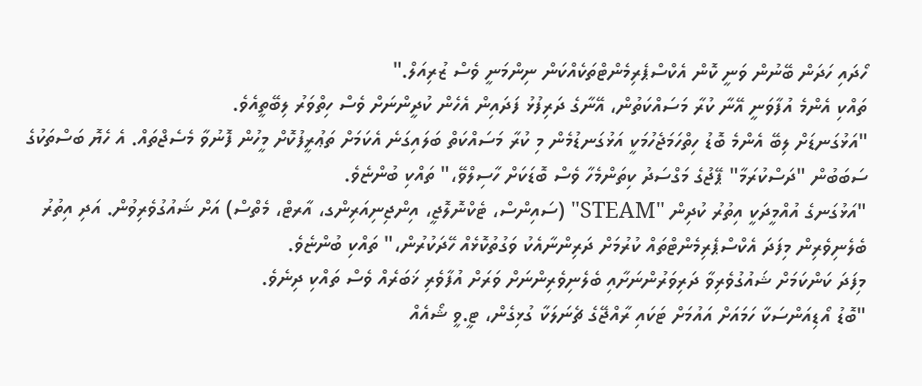ހޯދައި ހަދަން ބޭނުން ވަނީ ކޮން އެކްސްޕެރިމެންޓްތަކެއްކަން ނިންމަނީ ވެސް ޒުރިއަލް."
ތައްކި އެންމެ އުފާވަނީ އޭނާ ކުރާ މަސައްކަތުން، އޭނާގެ ދަރިފުޅު ފަދައިން އެހެން ކުދީންނަށް ވެސް ހިތްވަރު ލިބޭތީއެވެ.
"އަޅުގަނޑަށް ލިބޭ އެންމެ ބޮޑު ހިތްހަމަޖެހުމަކީ އަޅުގަނޑުމެން މި ކުރާ މަސައްކަތް ބަލައިގަނެ އެކަމަށް ތަޢުރީފުކޮށް މީހުން ފޮނުވާ މެސެޖްތައް. އެ ހެޔޮ ބަސްތަކުގެ ސަބަބުން "ދަސްކުރަމާ" ޕޭޖުގެ މަގްސަދު ކިތަންމެހާ ވެސް ބޮޑަކަށް ހާސިލްވޭ،" ތައްކި ބުންޏެވެ.
"އަޅުގަނގެ އުއްމީދަކީ އިތުރު ކުދިން "STEAM" (ސައިންސް، ޓެކްނޮލޮޖީ، އިންޖިނިއަރިންގ، އާރޓް، މެތްސް) އަށް ޝައުގުވެރިވުން. އަދި އިތުރު ބެލެނިވެރިން މިފަދަ އެކްސްޕެރިމެންޓްތައް ކުރުމަށް ދަރިންނާއެކު ވަގުތުކޮޅެއް ހޭދަކުރުން،" ތައްކި ބުންޏެވެ.
މިފަދަ ކަންކަމަށް ޝައުގުވެރިވާ ދަރިވަރުންނަށާއި ބެލެނިވެރިންނަށް ވަރަށް އުފާވެރި ޚަބަރެއް ވެސް ތައްކި ދިނެވެ.
"ބޮޑު އޯޑިއަންސަކާ ހަމައަށް އައުމަށް ޓަކައި ރާއްޖޭގެ ޗެނަލަކާ ގުޅިގެން، ޓީ.ވީ ޝޯއެއް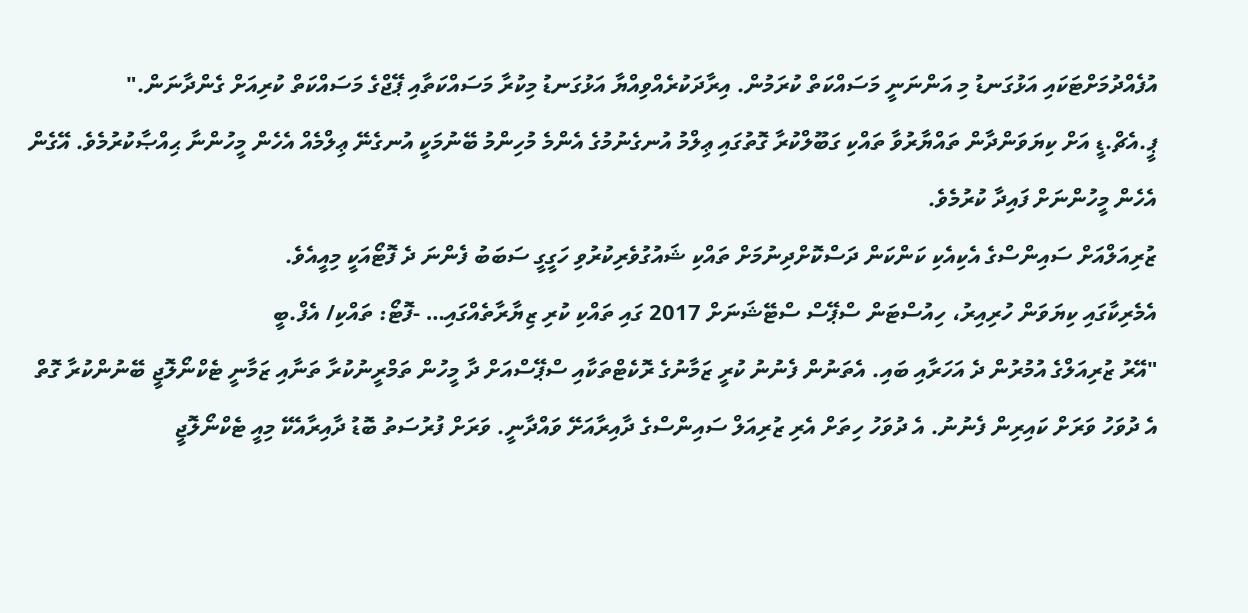އުފެއްދުމަށްޓަކައި އަޅުގަނޑު މި އަންނަނީ މަސައްކަތް ކުރަމުން. އިރާދަކުރެއްވިއްޔާ އަޅުގަނޑު މިކުރާ މަސައްކަތާއި ޕޭޖްގެ މަސައްކަތް ކުރިއަށް ގެންދާނަން."
ޕީ.އެޗް.ޑީ އަށް ކިޔަވަންދާން ތައްޔާރުވާ ތައްކި ގަބޫލްކުރާ ގޮތުގައި ޢިލްމު އުނގެނުމުގެ އެންމެ މުހިންމު ބޭނުމަކީ އުނގެނޭ ޢިލްމެއް އެހެން މީހުންނާ ޙިއްޞާކުރުމެވެ. އޭގެން އެހެން މީހުންނަށް ފައިދާ ކުރުމެވެ.
ޒުރިއަލްއަށް ސައިންސްގެ އެކިއެކި ކަންކަން ދަސްކޮށްދިނުމަށް ތައްކި ޝައުގުވެރިކުރުވި ހަގީގީ ސަބަބު ފެންނަ ދެ ފޮޓޯއަކީ މިއީއެވެ.
އެމެރިކާގައި ކިޔަވަން ހުރިއިރު، ހިއުސްޓަން ސްޕޭސް ސްޓޭޝަނަށް 2017 ގައި ތައްކި ކުރި ޒިޔާރާތެއްގައި… -ފޮޓޯ: ތައްކި/ އެފް.ބީ
"އޭރު ޒުރިއަލްގެ އުމުރުން ދެ އަހަރާއި ބައި. އެތަނުން ފެނުނު ކުރީ ޒަމާނުގެ ރޮކެޓްތަކާއި ސްޕޭސްއަށް ދާ މީހުން ތަމްރީނުކުރާ ތަނާއި ޒަމާނީ ޓެކްނޯލޮޖީ ބޭނުންކުރާ ގޮތް އެ ދުވަހު ވަރަށް ކައިރިން ފެނުނު. އެ ދުވަހު ހިތަށް އެރި ޒުރިއަލް ސައިންސްގެ ދާއިރާއަށޭ ވައްދާނީ. ވަރަށް ފުރުސަތު ބޮޑު ދާއިރާއެކޭ މިއީ ޓެކްނޯލޮޖީ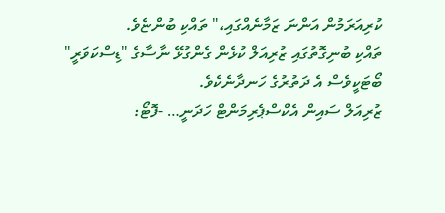ކުރިއަރަމުން އަންނަ ޒަމާނެއްގައި،" ތައްކި ބުންޏެވެ.
ތައްކި ބުނިގޮތުގައި ޒުރިއަލް ކުޅެން ގެންގުޅޭ ނާސާގެ "ޑިސްކަވަރީ" ބޯޓަކީވެސް އެ ދަތުރުގެ ހަނދާނެކެވެ.
ޒުރިއަލް ސައިން އެކްސްޕެރިމަންޓް ހަދަނީ… -ފޮޓޯ: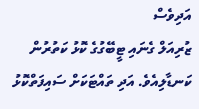އަދިވެސް
ޒުރިއަލް ގެނައި ޓީބޭގުގެ ކޮޅު ކަތުރުން ކަނޑާލިއެވެ. އަދި ތައްޓަކަށް ސައިފަތްކޮޅު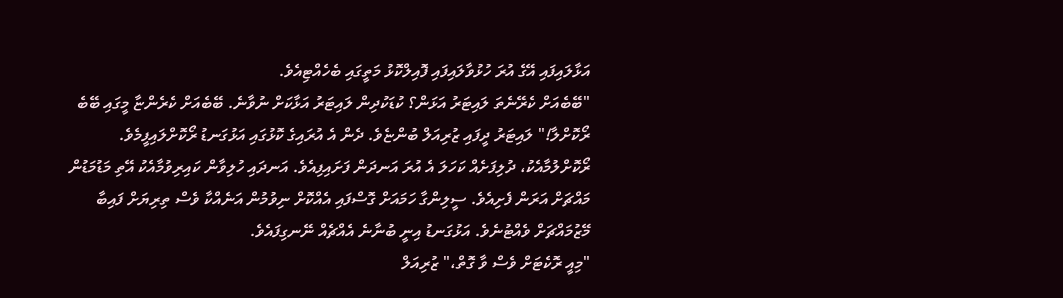އަޅާލައިފައި އޭގެ އުރަ ހުޅުވާލައިފައި ފޮއިލްކޮޅު މަތީގައި ބެހެއްޓިއެވެ.
"ބޭބެއަށް ކެރޭނެތަ ލައިޓަރު އަޅަން؟ ކުޑަކުދިން ލައިޓަރު އަޅާކަށް ނުވާނެ. ބޭބެއަށް ކެރެންޏާ މީގައި ބޭބެ ރޯކޮށްލާ!" ލައިޓަރު ދީފައި ޒުރިއަލް ބުންޏެވެ. ދެން އެ އުރައިގެ ކޮޅުގައި އަޅުގަނޑު ރޯކޮށްލައިފީމެވެ.
ރޯކޮށްލުމާއެކު، ދުލިފަށެއް ކަހަލަ އެ އުރަ އަނދަން ފަށައިފިއެވެ. އަނދައި ހުލިވާން ކައިރިވުމާއެކު އޭތި މަޑުމަޑުން މައްޗަށް އަރަން ފެށިއެވެ. ސީލިންގާ ހަމައަށް ގޮސްފައި އެއްކޮށް ނިވުމުން އަނެއްކާ ވެސް ތިރިޔަށް ފައިބާ މޭޒުމައްޗަށް ވެއްޓުނެވެ. އަޅުގަނޑު އިނީ ބުނާނެ އެއްޗެއް ނޭނގިފައެވެ.
"މިއީ ރޮކެޓަށް ވެސް ވާ ގޮތް،" ޒުރިއަލް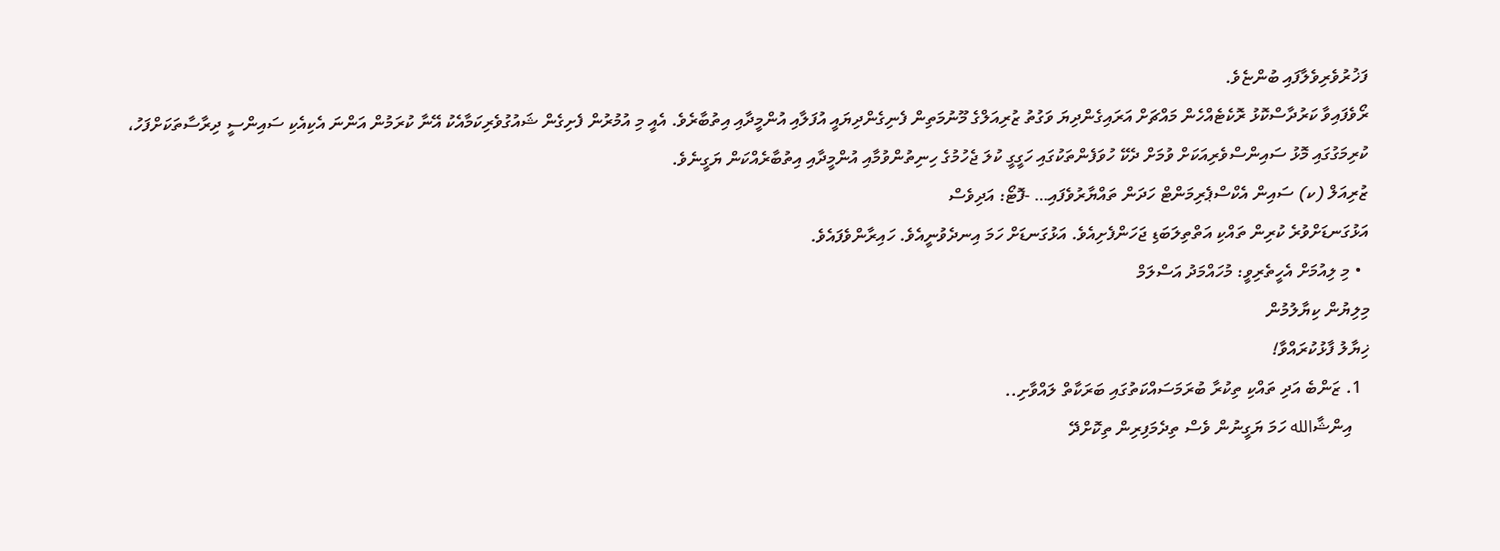ފަޚުރުވެރިވެލާފައި ބުންޏެވެ.
ރޯވެފައިވާ ކަރުދާސްކޮޅު ރޮކެޓެއްހެން މައްޗަށް އަރައިގެންދިޔަ ވަގުތު ޒުރިއަލްގެ މޫނުމަތިން ފެނިގެންދިޔައީ އުފަލާއި އުންމީދާއި އިތުބާރެވެ. އެއީ މި އުމުރުން ފެށިގެން ޝައުގުވެރިކަމާއެކު އޭނާ ކުރަމުން އަންނަ އެކިއެކި ސައިންސީ ދިރާސާތަކަށްފަހު، ކުރިމަގުގައި މޮޅު ސައިންސްވެރިއަކަށް ވުމަށް ދެކޭ ހުވަފެންތަކުގައި ހަގީގީ ކުލަ ޖެހުމުގެ ހިނިތުންވުމާއި އުންމީދާއި އިތުބާރެއްކަން ޔަގީނެވެ.
ޒުރިއަލް (ކ) ސައިން އެކްސްޕެރިމަންޓް ހަދަން ތައްޔާރުވެފައި… -ފޮޓޯ: އަދިވެސް
އަޅުގަނޑަށްވުރެ ކުރިން ތައްކި އަތްތިލަބަޑި ޖަހަންފެށިއެވެ. އަޅުގަނޑަށް ހަމަ އިނދެވުނީއެވެ. ހައިރާންވެފައެވެ.
  • މި ލިއުމަށް އެހީތެރިވީ: މުހައްމަދު އަސްލަމް
މިލިޔުން ކިޔާލުމުން
ޚިޔާލު ފާޅުކުރައްވާ!
  1. ޒަންބެ އަދި ތައްކި ތިކުރާ ބުރަމަސައްކަތުގައި ބަރަކާތް ލައްވާށި..
    އިންޝާالله ހަމަ ޔަގީނުން ވެސް ތިދެމަފިރިން ތިކޮށްދޭ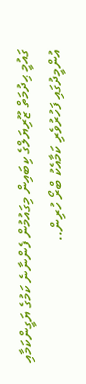ގައުމީ ޙިދުމަތް ޒޫރިޔަލްގެ ކިބައިން މިގައުމުން ފެންނާނެ ކަމުގެ ޔަގީންކަމާއި އުންމީދުގައި ފަހުރުވެރި ކަމާއެކު ބްރޯ ހުރިން..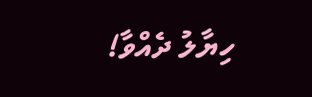ހިޔާލު ދެއްވާ!